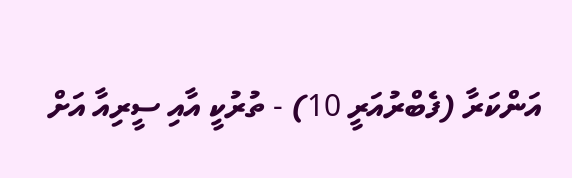އަންކަރާ (ފެބްރުއަރީ 10) - ތުރުކީ އާއި ސީރިއާ އަށް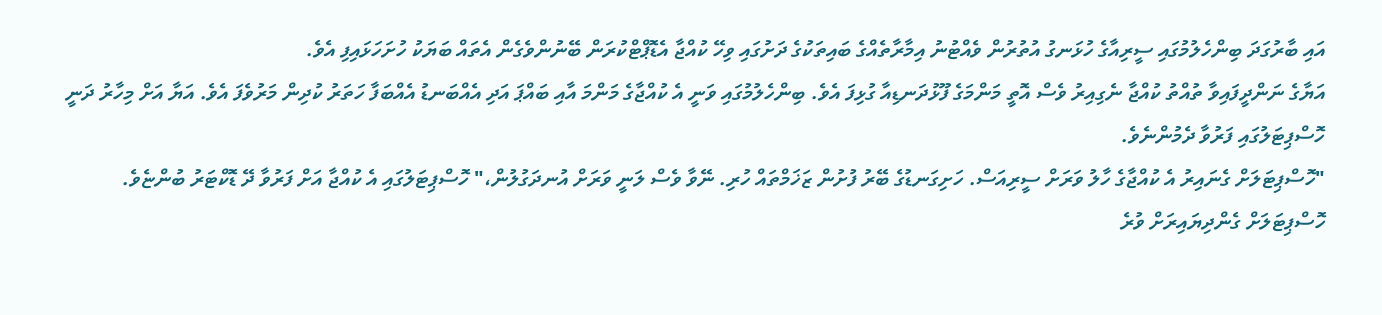އައި ބާރުގަދަ ބިންހެލުމުގައި ސީރިއާގެ ހުޅަނގު އުތުރުން ވެއްޓުނު އިމާރާތެއްގެ ބައިތަކުގެ ދަށުގައި ވިހޭ ކުއްޖާ އެޑޮޕްޓްކުރަން ބޭނުންވެގެން އެތައް ބަޔަކު ހުށަހަޅައިފި އެވެ.
އަޔާގެ ނަންދީފައިވާ ތުއްތު ކުއްޖާ ނެގިއިރު ވެސް އޮތީ މަންމަގެ ފޫޅުދަނޑިއާ ގުޅިފަ އެވެ. ބިންހެލުމުގައި ވަނީ އެ ކުއްޖާގެ މަންމަ އާއި ބައްޕަ އަދި އެއްބަނޑު އެއްބަފާ ހަތަރު ކުދިން މަރުވެފަ އެވެ. އަޔާ އަށް މިހާރު ދަނީ ހޮސްޕިޓަލުގައި ފަރުވާ ދެމުންނެވެ.
"ހޮސްޕިޓަލަށް ގެނައިރު އެ ކުއްޖާގެ ހާލު ވަރަށް ސީރިއަސް. ހަށިގަނޑުގެ ބޭރު ފުށުން ޒަޚަމްތައް ހުރި. ނޭވާ ވެސް ލަނީ ވަރަށް އުނދަގުލުން،" ހޮސްޕިޓަލުގައި އެ ކުއްޖާ އަށް ފަރުވާ ދޭ ޑޮކްޓަރު ބުންޏެވެ.
ހޮސްޕިޓަލަށް ގެންދިޔައިރަށް ވުރެ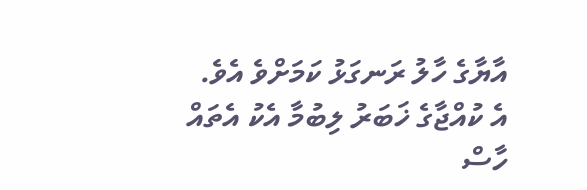އާޔާގެ ހާލު ރަނގަޅު ކަމަށްވެ އެވެ.
އެ ކުއްޖާގެ ޚަބަރު ލިބުމާ އެކު އެތައް ހާސް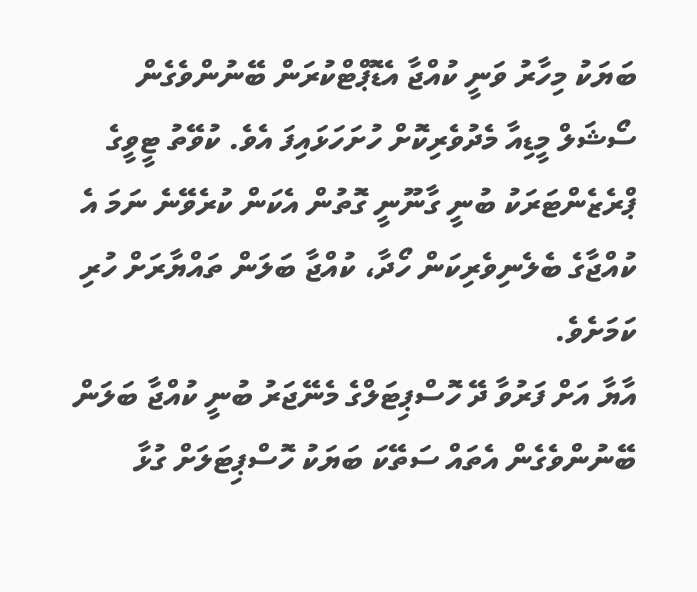ބަޔަކު މިހާރު ވަނީ ކުއްޖާ އެޑޮޕްޓްކުރަން ބޭނުންވެގެން ސޯޝަލް މީޑިއާ މެދުވެރިކޮށް ހުށަހަޅައިފަ އެވެ. ކުވޭތު ޓީވީގެ ޕްރެޒެންޓަރަކު ބުނީ ގާނޫނީ ގޮތުން އެކަން ކުރެވޭނެ ނަމަ އެ ކުއްޖާގެ ބެލެނިވެރިކަން ހޯދާ، ކުއްޖާ ބަލަން ތައްޔާރަށް ހުރި ކަމަށެވެ.
އާޔާ އަށް ފަރުވާ ދޭ ހޮސްޕިޓަލްގެ މެނޭޖަރު ބުނީ ކުއްޖާ ބަލަން ބޭނުންވެގެން އެތައް ސަތޭކަ ބަޔަކު ހޮސްޕިޓަލަށް ގުޅާ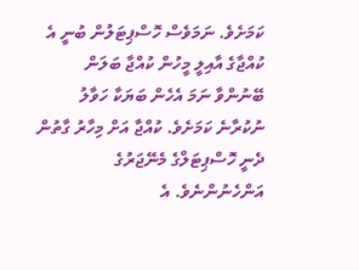ކަމަށެވެ. ނަމަވެސް ހޮސްޕިޓަލުން ބުނީ އެ ކުއްޖާގެ އާއިލީ މީހުން ކުއްޖާ ބަލަން ބޭނުންވާ ނަމަ އެހެން ބަޔަކާ ހަވާލު ނުކުރާނެ ކަމަށެވެ. ކުއްޖާ އަށް މިހާރު ގާތުން ދެނީ ހޮސްޕިޓަލްގެ މެނޭޖަރުގެ އަންހެނުންނެވެ. އެ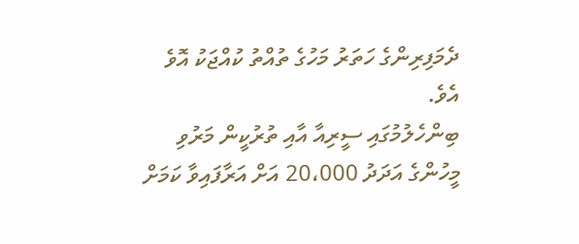ދެމަފިރިންގެ ހަތަރު މަހުގެ ތުއްތު ކުއްޖަކު އޮވެ އެވެ.
ބިންހެލުމުގައި ސީރިއާ އާއި ތުރުކީން މަރުވި މީހުންގެ އަދަދު 20،000 އަށް އަރާފައިވާ ކަމަށް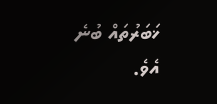ޚަބަރުތައް ބުނެ އެވެ.